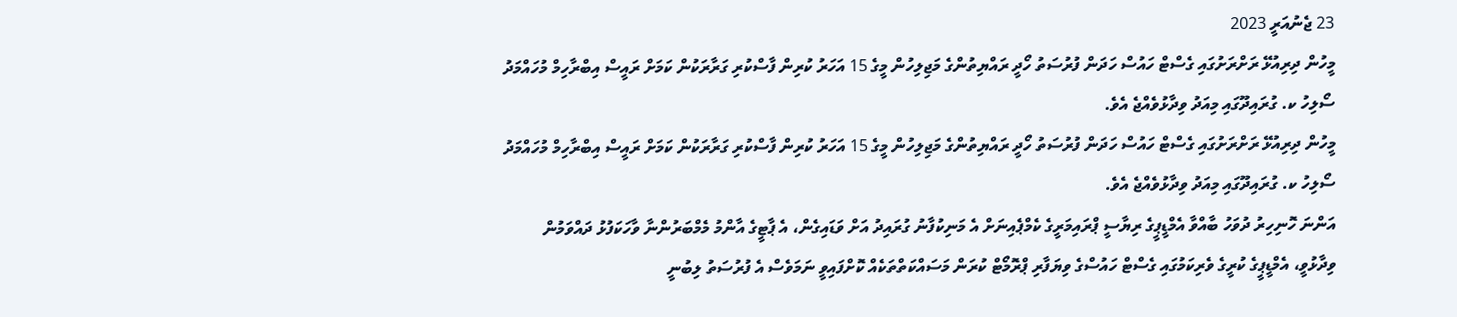23 ޖެނުއަރީ 2023
މީހުން ދިރިއުޅޭ ރަށްރަށުގައި ގެސްޓް ހައުސް ހަދަން ފުރުސަތު ހޯދީ ރައްޔިތުންގެ މަޖިލިހުން މީގެ 15 އަހަރު ކުރިން ފާސްކުރި ގަރާރަކުން ކަމަށް ރައީސް އިބްރާހިމް މުހައްމަދު ސޯލިހު ކ. ގުރައިދޫގައި މިއަދު ވިދާޅުވެއްޖެ އެވެ.
މީހުން ދިރިއުޅޭ ރަށްރަށުގައި ގެސްޓް ހައުސް ހަދަން ފުރުސަތު ހޯދީ ރައްޔިތުންގެ މަޖިލިހުން މީގެ 15 އަހަރު ކުރިން ފާސްކުރި ގަރާރަކުން ކަމަށް ރައީސް އިބްރާހިމް މުހައްމަދު ސޯލިހު ކ. ގުރައިދޫގައި މިއަދު ވިދާޅުވެއްޖެ އެވެ.
އަންނަ ހޮނިހިރު ދުވަހު ބާއްވާ އެމްޑީޕީގެ ރިޔާސީ ޕްރައިމަރީގެ ކެމްޕެއިނަށް އެ މަނިކުފާނު ގުރައިދު އަށް ވަޑައިގެން، އެ ޕާޓީގެ އާންމު މެމްބަރުންނާ ވާހަކަފުޅު ދައްވަމުން ވިދާޅުވީ، އެމްޑީޕީގެ ކުރީގެ ވެރިކަމުގައި ގެސްޓް ހައުސްގެ ވިޔަފާރި ޕްރޮމޯޓް ކުރަން މަސައްކަތްތަކެއް ކޮށްފައިވީ ނަމަވެސް އެ ފުރުސަތު ލިބުނީ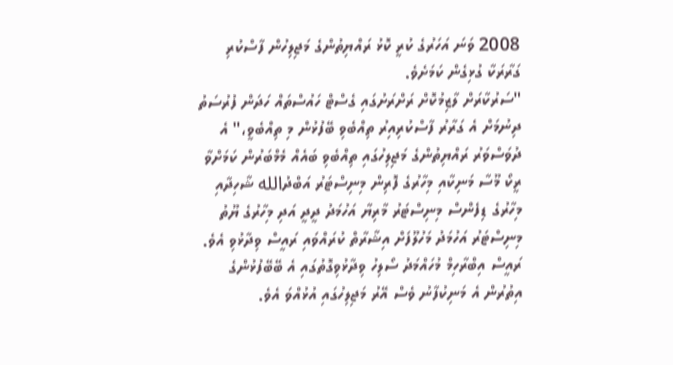2008 ވަނަ އަހަރުގެ ކުރީ ކޮޅު ރައްޔިތުންގެ މަޖިލިހުން ފާސްކުރި ގަރާރަކާ ގުޅިގެން ކަމަށެވެ.
"ސަރުކާރަށް ލާޒިމުކޮށް ރަށްރަށުގައި ގެސްޓް ހައުސްތައް ހަދަން ފުރުސަތު ދިނުމަށް އެ ގަރާރު ފާސްކުރިއިރު ތިއްބެވި ބޭފުޅުން މި ތިއްބެވީ،" އެ ދުވަސްވަރު ރައްޔިތުންގެ މަޖިލިހުގައި ތިއްބެވި ބައެއް މެމްބަރުން ކަމަށްވާ ރީކޯ މޫސާ މަނިކާއި މިހާރުގެ ފޮރިން މިނިސްޓަރު އަބްދުالله ޝާހިދާއި މިހާރުގެ ޑިފެންސް މިނިސްޓަރު މާރިޔާ އަހުމަދު ދީދީ އަދި މިހާރުގެ ޔޫތު މިނިސްޓަރު އަހުމަދު މަހުލޫފަށް އިޝާރާތް ކުރައްވައި ރައީސް ވިދާޅުވި އެވެ.
ރައީސް އިބްރާހިމް މުހައްމަދު ސޯލިހު ވިދާޅުވިގޮތުގައި އެ ބޭބޭފުޅުންގެ އިތުރުން އެ މަނިކުފާނު ވެސް އޭރު މަޖިލިހުގައި އުޅުއްވަ އެވެ.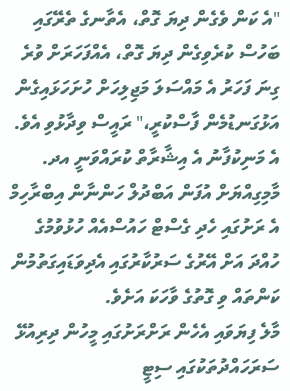"އެ ކަން ވެގެން ދިޔަ ގޮތް، އެތާނގެ ތެރޭގައި ބަހުސް ކުރެވިގެން ދިޔަ ގޮތް، އެއްފަހަރަށް ވުރެ ގިނަ ފަހަރު އެ މައްސަލަ މަޖިލިހަށް ހުށަހަޅައިގެން އަޅުގަނޑުމެން ފާސްކުރީ،" ރައީސް ވިދާޅުވި އެވެ.
އެ މަނިކުފާނު އެ އިޝާރާތް ކުރައްވަނީ އދ. މާމިގިއްޔަށް އުފަން އަބްދުލް ހަންނާން އިބްރާހިމް އެ ރަށުގައި ހެދި ގެސްޓް ހައުސްއެއް ހުޅުވުމުގެ ހުއްދަ އަށް އޭރުގެ ސަރުކާރުގައި އެދިވަޑައިގަތުމުން ކަންތައް ވި ގޮތުގެ ވާހަކަ އަށެވެ.
މާލެ ފިޔަވައި އެހެން ރަށްރަށުގައި މީހުން ދިރިއުޅޭ ސަރަހައްދުތަކުގައި ސިޓީ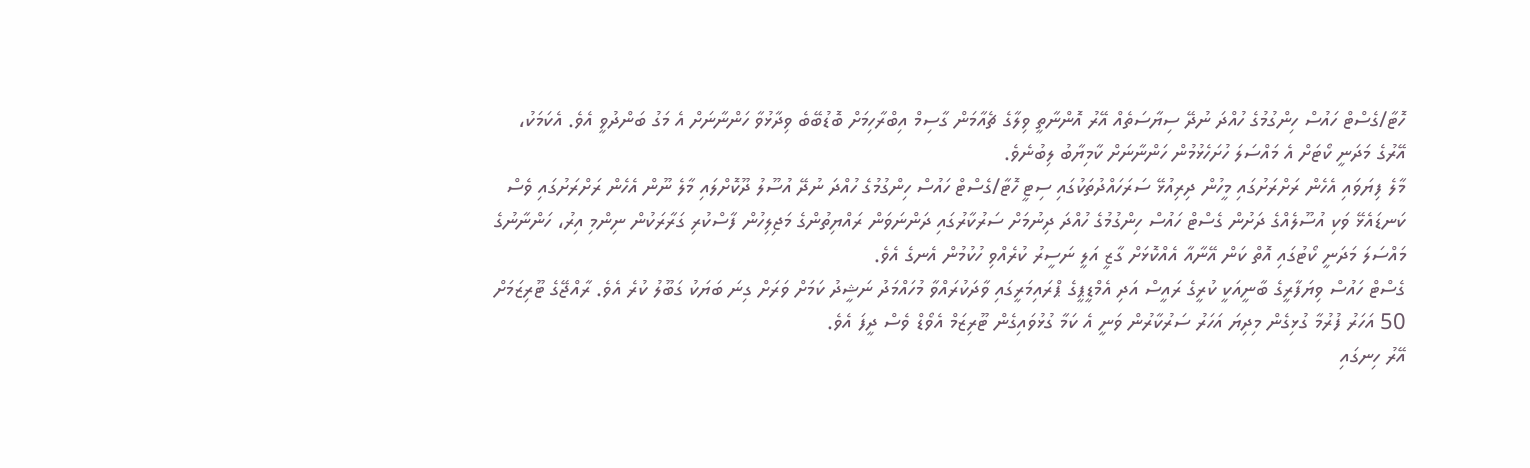ހޮޓާ/ގެސްޓް ހައުސް ހިންގުމުގެ ހުއްދަ ނުދޭ ސިޔާސަތެއް އޭރު އޮންނާތީ ވިލާގެ ޗެއާމަން ގާސިމް އިބްރާހިމަށް ބޮޑުބޭބެ ވިދާޅުވާ ހަންނާނަށް އެ މަގު ބަންދުވީ އެވެ. އެކަމަކު، އޭރުގެ މަދަނީ ކޯޓަށް އެ މައްސަލަ ހުށަހެޅުމުން ހަންނާނަށް ކާމިޔާބު ލިބުނެވެ.
މާލެ ފިޔަވައި އެހެން ރަށްރަށުގައި މީހުން ދިރިއުޅޭ ސަރަހައްދުތަކުގައި ސިޓީ ހޮޓާ/ގެސްޓް ހައުސް ހިންގުމުގެ ހުއްދަ ނުދޭ އުސޫލު ދޫކޮށްލައި މާލެ ނޫން އެހެން ރަށްރަށުގައި ވެސް ކަނޑައެޅޭ ވަކި އުސޫލެއްގެ ދަށުން ގެސްޓް ހައުސް ހިންގުމުގެ ހުއްދަ ދިނުމަށް ސަރުކާރުގައި ދަންނަވަން ރައްޔިތުންގެ މަޖިލިހުން ފާސްކުރި ގަރާރަކުން ނިންމި އިރު، ހަންނާނުގެ މައްސަލަ މަދަނީ ކޯޓުގައި އޮތް ކަން އޭނާއާ އެއްކޮޅަށް ގާޒީ އަލީ ނަސީރު ކުރެއްވި ހުކުމުން އެނގެ އެވެ.
ގެސްޓް ހައުސް ވިޔަފާރީގެ ބާނީއަކީ ކުރީގެ ރައީސް އަދި އެމްޑީޕީގެ ޕްރައިމަރީގައި ވާދަކުރައްވާ މުހައްމަދު ނަޝީދު ކަމަށް ވަރަށް ގިނަ ބަޔަކު ގަބޫލު ކުރެ އެވެ. ރާއްޖޭގެ ޓޫރިޒަމަށް 50 އަހަރު ފުރުމާ ގުޅިގެން މިދިޔަ އަހަރު ސަރުކާރުން ވަނީ އެ ކަމާ ގުޅުވައިގެން ޓޫރިޒަމް އެވޯޑް ވެސް ދީފަ އެވެ.
އޭރު ހިނގައި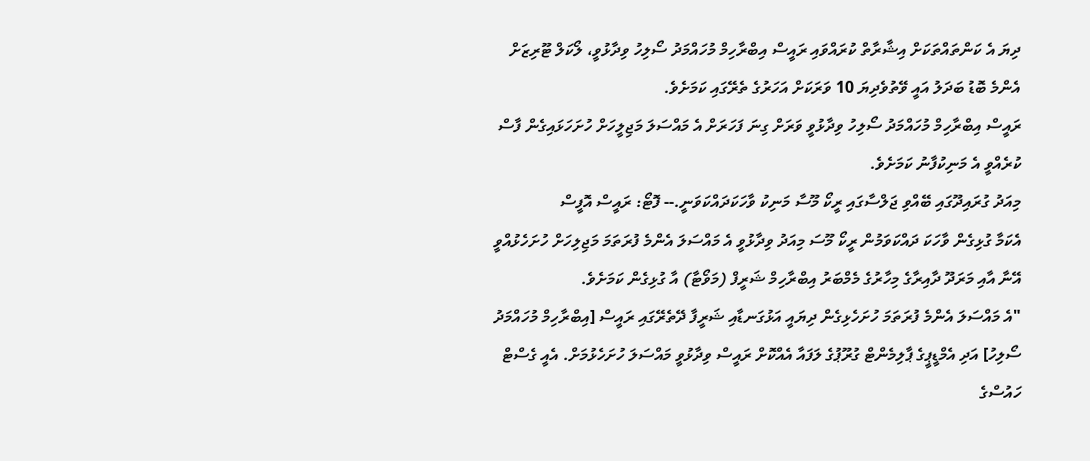ދިޔަ އެ ކަންތައްތަކަށް އިޝާރާތް ކުރައްވައި ރައީސް އިބްރާހިމް މުހައްމަދު ސޯލިހު ވިދާޅުވީ، ލޯކަލް ޓޫރިޒަށް އެންމެ ބޮޑު ބަދަލު އައީ ވޭތުވެދިޔަ 10 ވަރަކަށް އަހަރުގެ ތެރޭގައި ކަމަށެވެ.
ރައީސް އިބްރާހިމް މުހައްމަދު ސޯލިހު ވިދާޅުވީ ވަރަށް ގިނަ ފަހަރަށް އެ މައްސަލަ މަޖިލީހަށް ހުށަހަޅައިގެން ފާސް ކުރެއްވީ އެ މަނިކުފާނު ކަމަށެވެ.
މިއަދު ގުރައިދޫގައި ބޭއްވި ޖަލްސާގައި ރީކޯ މޫސާ މަނިކު ވާހަކަދައްކަވަނީ.-- ފޮޓޯ: ރައީސް އޮފީސް
އެކަމާ ގުޅިގެން ވާހަކަ ދައްކަވަމުން ރީކޯ މޫސަ މިއަދު ވިދާޅުވީ އެ މައްސަލަ އެންމެ ފުރަތަމަ މަޖިލިހަށް ހުށަހެޅުއްވީ އޭނާ އާއި މަރަދޫ ދާއިރާގެ މިހާރުގެ މެމްބަރު އިބްރާހިމް ޝަރީފް (މަވޯޓާ) އާ ގުޅިގެން ކަމަށެވެ.
"އެ މައްސަލަ އެންމެ ފުރަތަމަ ހުށަހެޅިގެން ދިޔައީ އަޅުގަނޑާއި ޝަރީފާ ދޭތެރޭގައި ރައީސް [އިބްރާހިމް މުހައްމަދު ސޯލިހު] އަދި އެމްޑީޕީގެ ޕާލިމެންޓް ގުރޫޕުގެ ލަފައާ އެއްކޮށް ރައީސް ވިދާޅުވީ މައްސަލަ ހުށަހެޅުމަށް. އެއީ ގެސްޓް ހައުސްގެ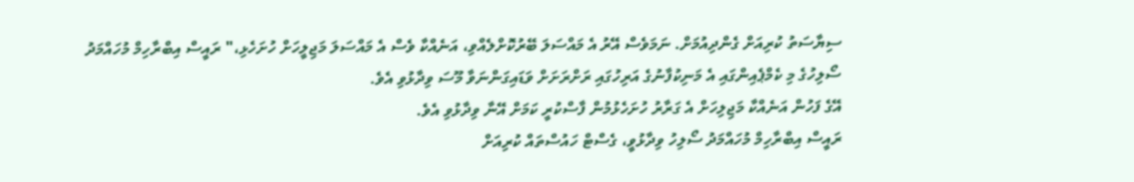ސިޔާސަތު ކުރިއަށް ގެންދިއުމަށް. ނަމަވެސް އޭރު އެ މައްސަލަ ބޭރުކޮށްލެއްވި، އަނެއްކާ ވެސް އެ މައްސަލަ މަޖިލީހަށް ހުށަހެޅި،" ރައީސް އިބްރާހިމް މުހައްމަދު ސޯލިހުގެ މި ކެމްޕެއިންގައި އެ މަނިކުފާނުގެ އަރިހުގައި ރަށްރަށަށް ވަޑައިގަންނަވާ މޫސަ ވިދާޅުވި އެވެ.
އޭގެ ފަހުން އަނެއްކާ މަޖިލިހަށް އެ ގަރާރު ހުށަހެޅުމުން ފާސްކުރީ ކަމަށް އޭނާ ވިދާޅުވި އެވެ.
ރައީސް އިބްރާހިމް މުހައްމަދު ސޯލިހު ވިދާޅުވީ، ގެސްޓް ހައުސްތައް ކުރިއަށް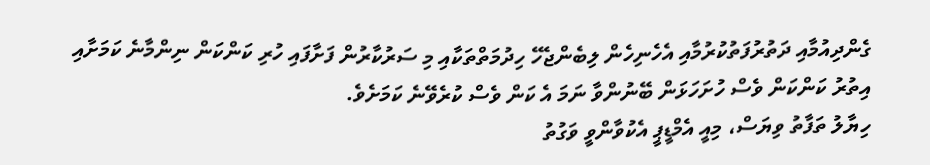ގެންދިއުމާއި ދަތުރުފަތުކުރުމާއި އެހެނިހެން ލިބެންޖެހޭ ހިދުމަތްތަކާއި މި ސަރުކާރުން ފަށާފައި ހުރި ކަންކަން ނިންމާނެ ކަމަށާއި އިތުރު ކަންކަން ވެސް ހުށަހަޅަން ބޭނުންވާ ނަމަ އެ ކަން ވެސް ކުރެވޭނެ ކަމަށެވެ.
ހިޔާލު ތަފާތު ވިޔަސް، މިއީ އެމްޑީޕީ އެކުވާންވީ ވަގުތު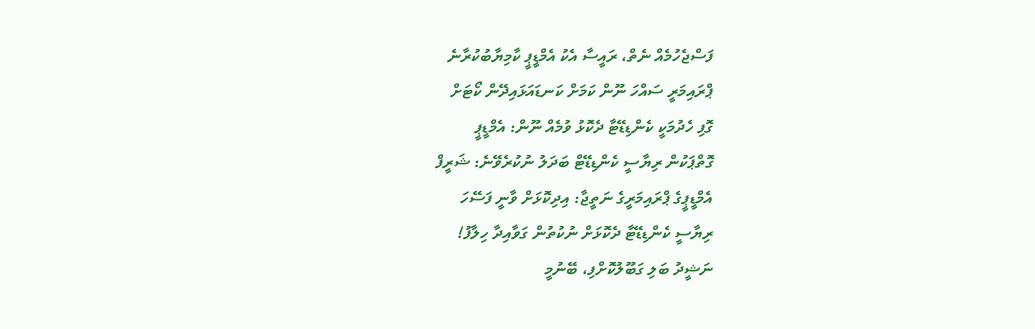ފަސްޖެހުމެއް ނެތް، ރައީސާ އެކު އެމްޑީޕީ ކާމިޔާބުކުރާނެ
ޕްރައިމަރީ ސައްހަ ނޫން ކަމަށް ކަނޑައަޅައިދޭން ކޯޓަށް
ގޮފި ހެދުމަކީ ކެންޑިޑޭޓާ ދެކޮޅު ވުމެއް ނޫން: އެމްޑީޕީ
ގޮތްޕަކުން ރިޔާސީ ކެންޑިޑޭޓް ބަދަލު ނުކުރެވޭނެ: ޝަރީފް
އެމްޑީޕީގެ ޕްރައިމަރީގެ ނަތީޖާ: އިދިކޮޅަށް ވާނީ ފަސޭހަ
ރިޔާސީ ކެންޑިޑޭޓާ ދެކޮޅަށް ނުކުތުން ގަވާއިދާ ހިލާފު!
ނަޝީދު ބަލި ގަބޫލުކޮށްފި، ބޭނުމީ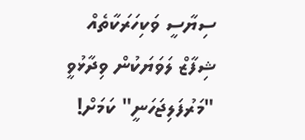ސިޔާސީ ވަކިހަރަކާތެއް
ޝިފާޒް ލަވަޔަކުން ވިދާޅުވީ "މަރުފަލިޖަހަނީ" ކަމަށް!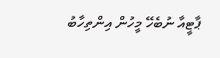ޕާޓީއާ ނުބެހޭ މީހުން އިންތިހާބު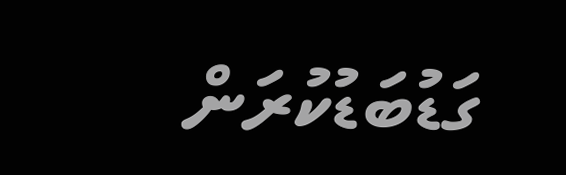ގަޑުބަޑުކުރަން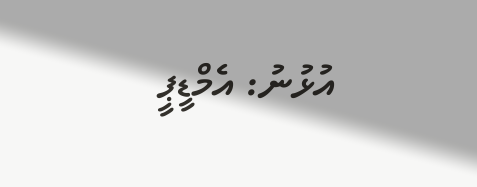އުޅުނު: އެމްޑީޕީ